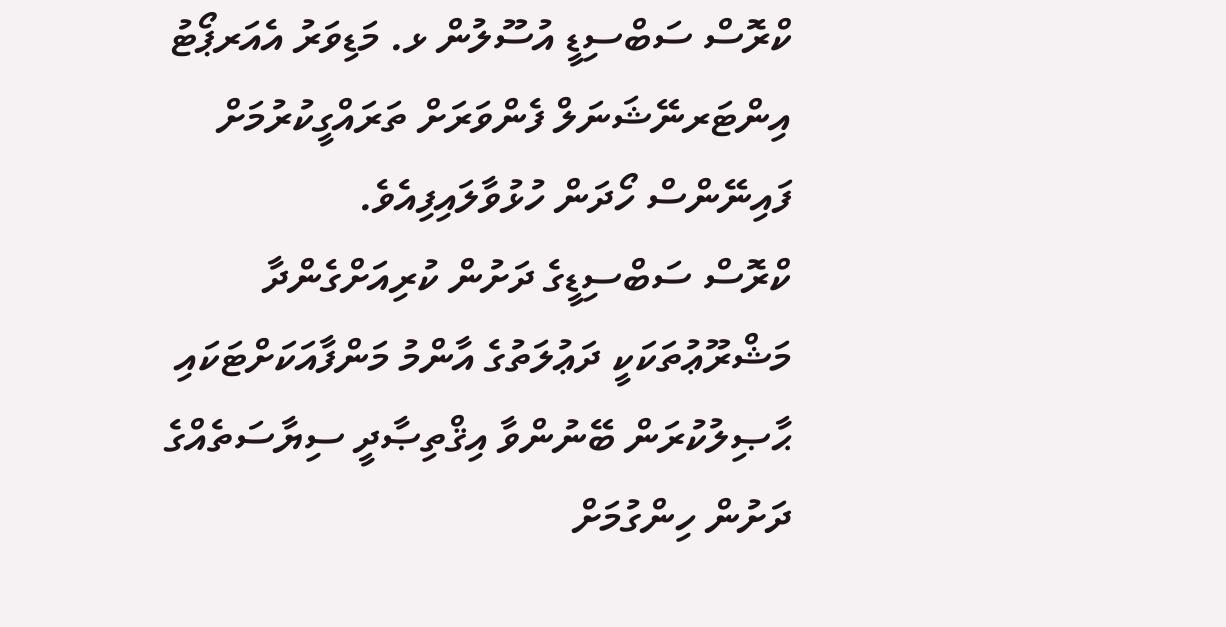ކްރޮސް ސަބްސިޑީ އުސޫލުން ޅ. މަޑިވަރު އެއަރޕޯޓު އިންޓަރނޭޝަނަލް ފެންވަރަށް ތަރައްގީކުރުމަށް ފައިނޭންސް ހޯދަން ހުޅުވާލައިފިއެވެ.
ކްރޮސް ސަބްސިޑީގެ ދަށުން ކުރިއަށްގެންދާ މަޝްރޫޢުތަކަކީ ދަޢުލަތުގެ އާންމު މަންފާއަކަށްޓަކައި ޙާޞިލުކުރަން ބޭނުންވާ އިޤްތިޞާދީ ސިޔާސަތެއްގެ ދަށުން ހިންގުމަށް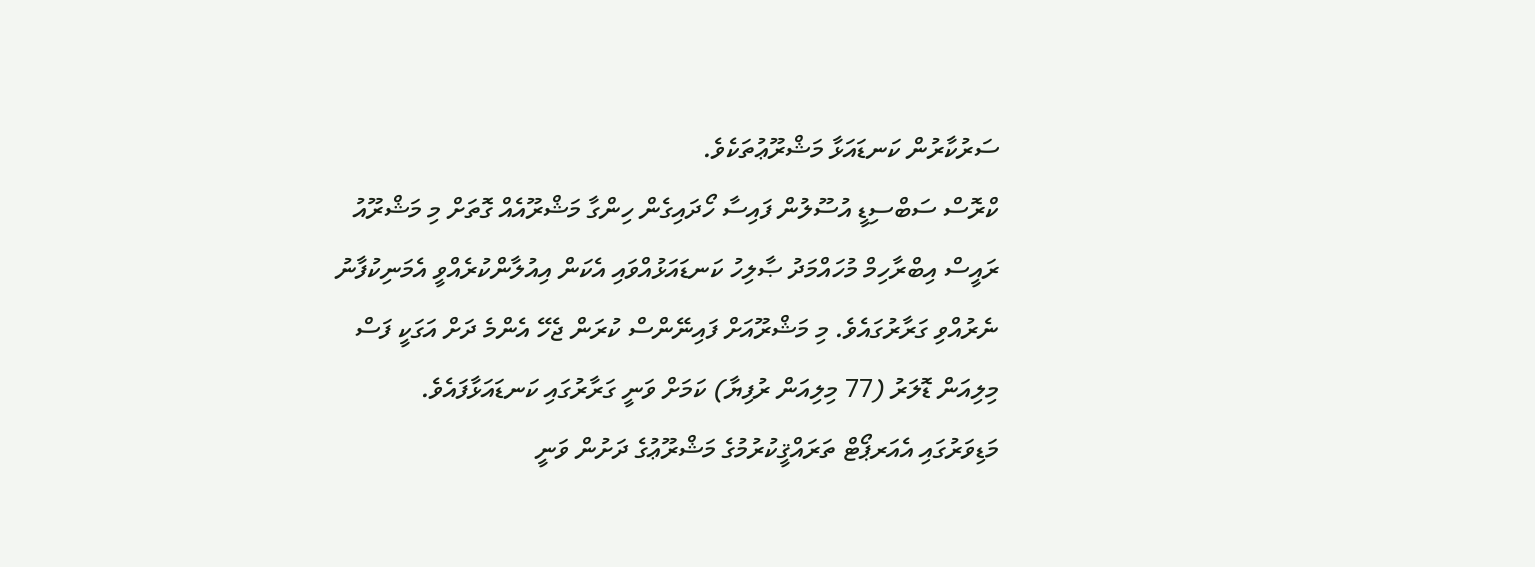ސަރުކާރުން ކަނޑައަޅާ މަޝްރޫޢުތަކެވެ.
ކްރޮސް ސަބްސިޑީ އުސޫލުން ފައިސާ ހޯދައިގެން ހިންގާ މަޝްރޫއެއް ގޮތަށް މި މަޝްރޫއު ރައީސް އިބްރާހިމް މުހައްމަދު ޞާލިހު ކަނޑައަޅުއްވައި އެކަން އިއުލާންކުރެއްވީ އެމަނިކުފާނު ނެރުއްވި ގަރާރުގައެވެ. މި މަޝްރޫއަށް ފައިނޭންސް ކުރަން ޖެހޭ އެންމެ ދަށް އަގަކީ ފަސް މިލިއަން ޑޮލަރު (77 މިލިއަން ރުފިޔާ) ކަމަށް ވަނީ ގަރާރުގައި ކަނޑައަޅާފައެވެ.
މަޑިވަރުގައި އެއަރޕޯޓް ތަރައްޤީކުރުމުގެ މަޝްރޫޢުގެ ދަށުން ވަނީ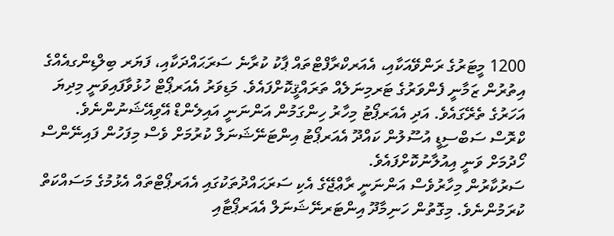1200 މީޓަރުގެ ރަންވޭއަކާއި، އެއަރކްރާފްޓްތައް ޕާކު ކުރާނެ ސަރަޙައްދަކާއި، ފަޔަރ ބިލްޑިންގއެއްގެ އިތުރުން ޒަމާނީ ފެންވަރުގެ ޓަރމިނަލެއް ތަރައްޤީކޮށްފައެވެ. މަޑިވަރު އެއަރޕޯޓް ހުޅުވާފައިވަނީ މިދިޔަ އަހަރުގެ ތެރޭގައެވެ. އަދި އެއަރޕޯޓު މިހާރު ހިންގަމުން އަންނަނީ އައިލެންޑް އޭވިއޭޝަނުންނެވެ.
ކްރޮސް ސަބްސިޑީ އުސޫލުން ކައްދޫ އެއަރޕޯޓު އިންޓަނޭޝަނަލް ކުރުމަށް ވެސް މިފަހުން ފައިނޭންސް ހޯދުމަށް ވަނީ އިއުލާނުކޮށްފައެވެ.
ސަރުކާރުން މިހާރުވެސް އަންނަނީ ރާޢްޖޭގެ އެކި ސަރަޙައްދުތަކުގައި އެއަރޕޯޓްތައް އެޅުމުގެ މަސައްކަތް ކުރަމުންނެވެ. މިގޮތުން ހަނިމާދޫ އިންޓަރނޭޝަނަލް އެއަރޕޯޓާއި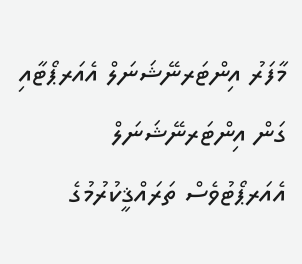މާފަރު އިންޓަރނޭޝަނަލް އެއަރޕޯޓާއި ގަން އިންޓަރނޭޝަނަލް އެއަރޕޯޓުވެސް ތަރައްޤީކުރުމުގެ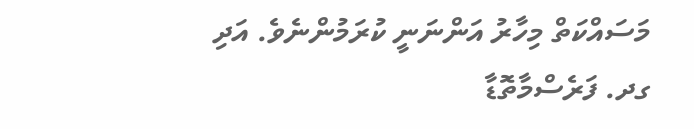މަސައްކަތް މިހާރު އަންނަނީ ކުރަމުންނެވެ. އަދި ގދ. ފަރެސްމާތޮޑާ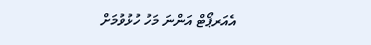އެއަރޕޯޓް އަންނަ މަހު ހުޅުވުމަށް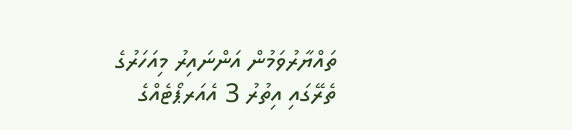ތައްޔާރުވަމުން އަންނައިރު މިއަހަރުގެ ތެރޭގައި އިތުރު 3 އެއަރޕޯޓެއްގެ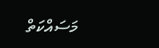މަސައްކަތް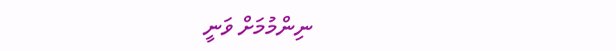ނިންމުމަށް ވަނީ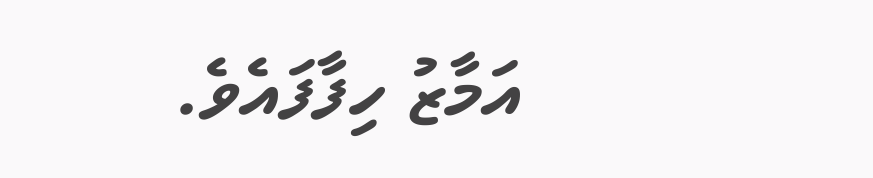އަމާޒު ހިފާފައެވެ.